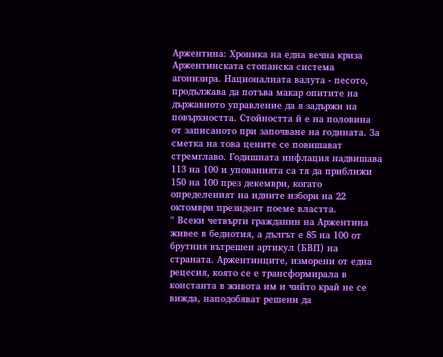Аржентина: Хроника на една вечна криза
Аржентинската стопанска система агонизира. Националната валута - песото, продължава да потъва макар опитите на държавното управление да я задържи на повърхността. Стойността й е на половина от записаното при започване на годината. За сметка на това цените се повишават стремглаво. Годишната инфлация надвишава 113 на 100 и упованията са тя да приближи 150 на 100 през декември, когато определеният на идните избори на 22 октомври президент поеме властта.
" Всеки четвърти гражданин на Аржентина живее в беднотия, а дългът е 85 на 100 от брутния вътрешен артикул (БВП) на страната. Аржентинците, изморени от една рецесия, която се е трансформирала в константа в живота им и чийто край не се вижда, наподобяват решени да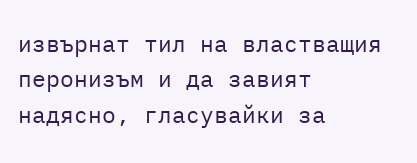извърнат тил на властващия перонизъм и да завият надясно, гласувайки за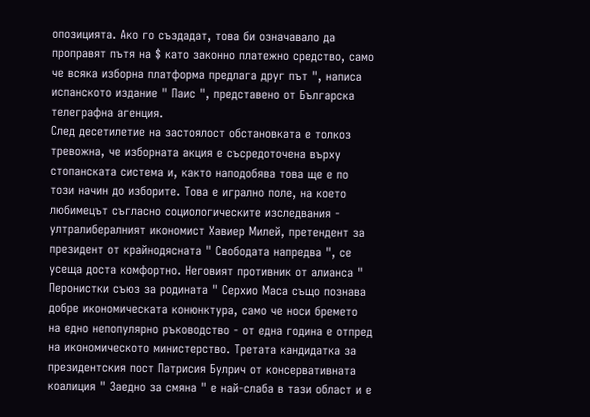опозицията. Ако го създадат, това би означавало да проправят пътя на $ като законно платежно средство, само че всяка изборна платформа предлага друг път ", написа испанското издание " Паис ", представено от Българска телеграфна агенция.
След десетилетие на застоялост обстановката е толкоз тревожна, че изборната акция е съсредоточена върху стопанската система и, както наподобява това ще е по този начин до изборите. Това е игрално поле, на което любимецът съгласно социологическите изследвания - ултралибералният икономист Хавиер Милей, претендент за президент от крайнодясната " Свободата напредва ", се усеща доста комфортно. Неговият противник от алианса " Перонистки съюз за родината " Серхио Маса също познава добре икономическата конюнктура, само че носи бремето на едно непопулярно ръководство - от една година е отпред на икономическото министерство. Третата кандидатка за президентския пост Патрисия Булрич от консервативната коалиция " Заедно за смяна " е най-слаба в тази област и е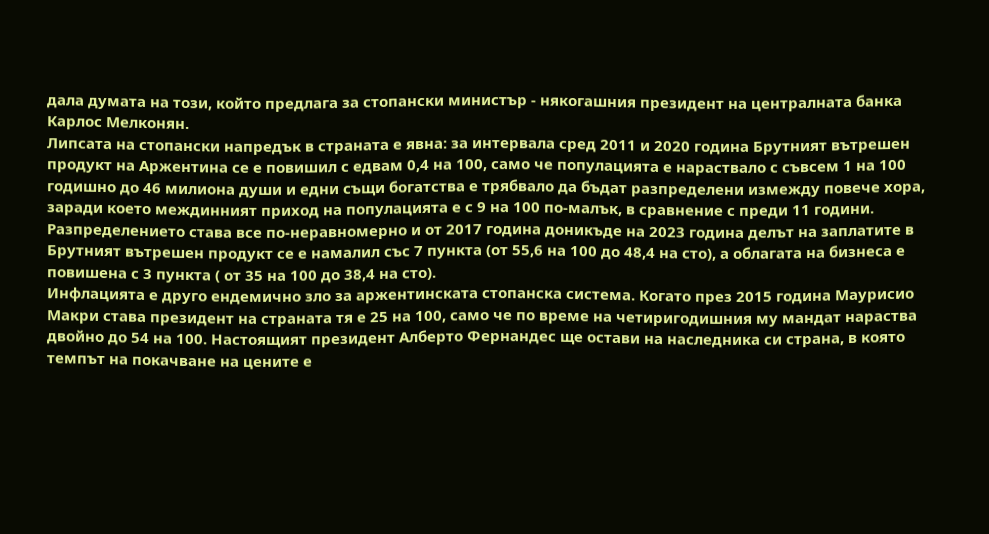дала думата на този, който предлага за стопански министър - някогашния президент на централната банка Карлос Мелконян.
Липсата на стопански напредък в страната е явна: за интервала сред 2011 и 2020 година Брутният вътрешен продукт на Аржентина се е повишил с едвам 0,4 на 100, само че популацията е нараствало с съвсем 1 на 100 годишно до 46 милиона души и едни същи богатства е трябвало да бъдат разпределени измежду повече хора, заради което междинният приход на популацията е с 9 на 100 по-малък, в сравнение с преди 11 години. Разпределението става все по-неравномерно и от 2017 година доникъде на 2023 година делът на заплатите в Брутният вътрешен продукт се е намалил със 7 пункта (от 55,6 на 100 до 48,4 на сто), а облагата на бизнеса е повишена с 3 пункта ( от 35 на 100 до 38,4 на сто).
Инфлацията е друго ендемично зло за аржентинската стопанска система. Когато през 2015 година Маурисио Макри става президент на страната тя е 25 на 100, само че по време на четиригодишния му мандат нараства двойно до 54 на 100. Настоящият президент Алберто Фернандес ще остави на наследника си страна, в която темпът на покачване на цените е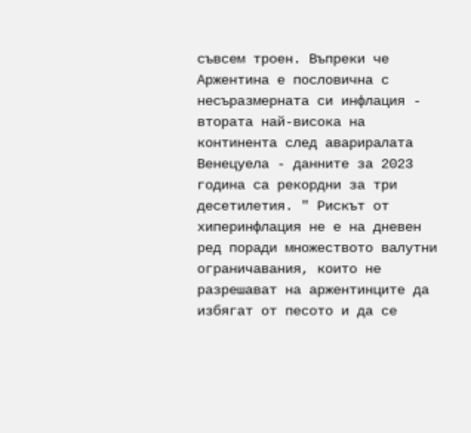съвсем троен. Въпреки че Аржентина е пословична с несъразмерната си инфлация - втората най-висока на континента след авариралата Венецуела - данните за 2023 година са рекордни за три десетилетия. " Рискът от хиперинфлация не е на дневен ред поради множеството валутни ограничавания, които не разрешават на аржентинците да избягат от песото и да се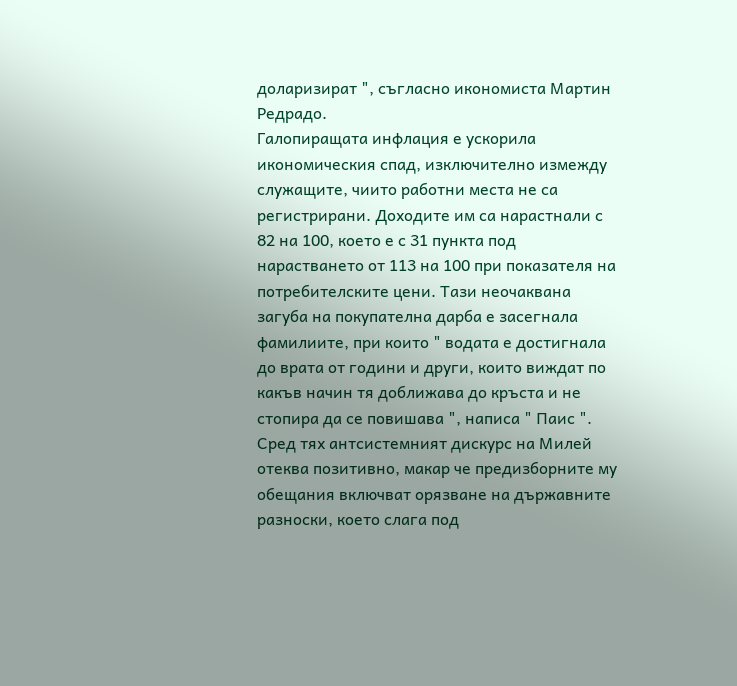доларизират ", съгласно икономиста Мартин Редрадо.
Галопиращата инфлация е ускорила икономическия спад, изключително измежду служащите, чиито работни места не са регистрирани. Доходите им са нарастнали с 82 на 100, което е с 31 пункта под нарастването от 113 на 100 при показателя на потребителските цени. Тази неочаквана загуба на покупателна дарба е засегнала фамилиите, при които " водата е достигнала до врата от години и други, които виждат по какъв начин тя доближава до кръста и не стопира да се повишава ", написа " Паис ". Сред тях антсистемният дискурс на Милей отеква позитивно, макар че предизборните му обещания включват орязване на държавните разноски, което слага под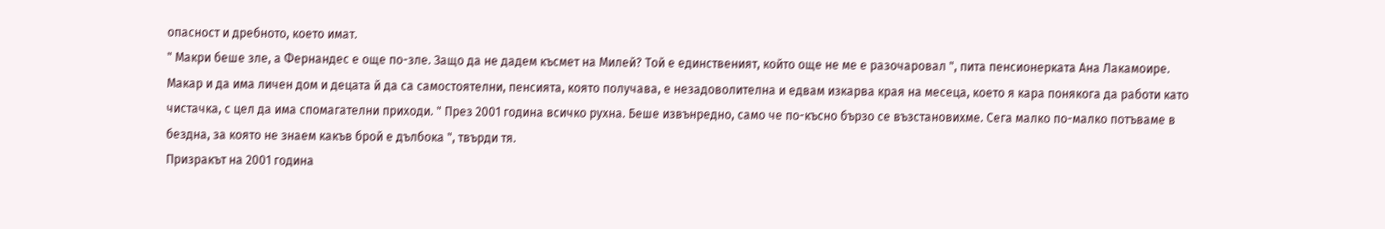опасност и дребното, което имат.
" Макри беше зле, а Фернандес е още по-зле. Защо да не дадем късмет на Милей? Той е единственият, който още не ме е разочаровал ", пита пенсионерката Ана Лакамоире. Макар и да има личен дом и децата й да са самостоятелни, пенсията, която получава, е незадоволителна и едвам изкарва края на месеца, което я кара понякога да работи като чистачка, с цел да има спомагателни приходи. " През 2001 година всичко рухна. Беше извънредно, само че по-късно бързо се възстановихме. Сега малко по-малко потъваме в бездна, за която не знаем какъв брой е дълбока ", твърди тя.
Призракът на 2001 година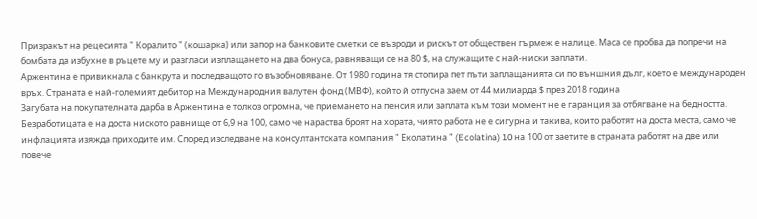Призракът на рецесията " Коралито " (кошарка) или запор на банковите сметки се възроди и рискът от обществен гърмеж е налице. Маса се пробва да попречи на бомбата да избухне в ръцете му и разгласи изплащането на два бонуса, равняващи се на 80 $, на служащите с най-ниски заплати.
Аржентина е привикнала с банкрута и последващото го възобновяване. От 1980 година тя стопира пет пъти заплащанията си по външния дълг, което е международен връх. Страната е най-големият дебитор на Международния валутен фонд (МВФ), който й отпусна заем от 44 милиарда $ през 2018 година
Загубата на покупателната дарба в Аржентина е толкоз огромна, че приемането на пенсия или заплата към този момент не е гаранция за отбягване на бедността. Безработицата е на доста ниското равнище от 6,9 на 100, само че нараства броят на хората, чиято работа не е сигурна и такива, които работят на доста места, само че инфлацията изяжда приходите им. Според изследване на консултантската компания " Еколатина " (Ecolatina) 10 на 100 от заетите в страната работят на две или повече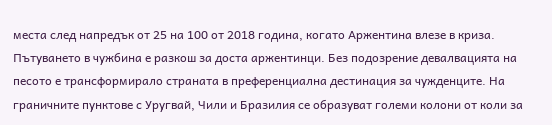места след напредък от 25 на 100 от 2018 година, когато Аржентина влезе в криза.
Пътуването в чужбина е разкош за доста аржентинци. Без подозрение девалвацията на песото е трансформирало страната в преференциална дестинация за чужденците. На граничните пунктове с Уругвай, Чили и Бразилия се образуват големи колони от коли за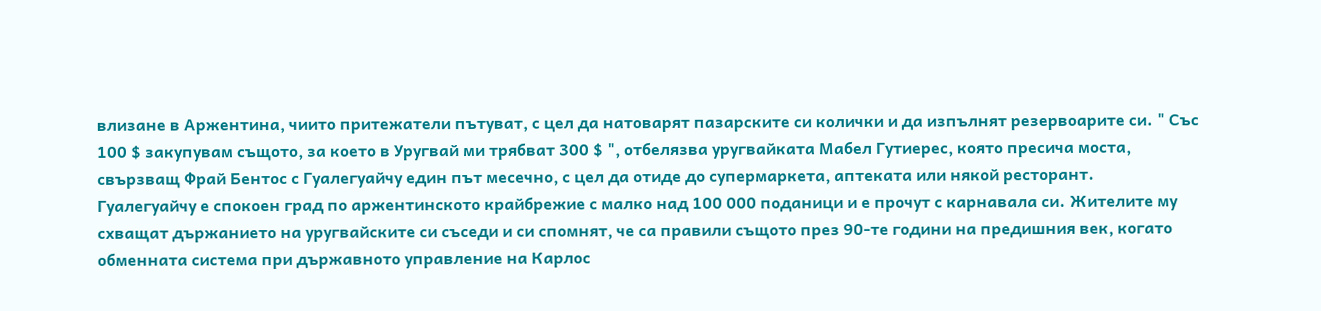влизане в Аржентина, чиито притежатели пътуват, с цел да натоварят пазарските си колички и да изпълнят резервоарите си. " Със 100 $ закупувам същото, за което в Уругвай ми трябват 300 $ ", отбелязва уругвайката Мабел Гутиерес, която пресича моста, свързващ Фрай Бентос с Гуалегуайчу един път месечно, с цел да отиде до супермаркета, аптеката или някой ресторант.
Гуалегуайчу е спокоен град по аржентинското крайбрежие с малко над 100 000 поданици и е прочут с карнавала си. Жителите му схващат държанието на уругвайските си съседи и си спомнят, че са правили същото през 90-те години на предишния век, когато обменната система при държавното управление на Карлос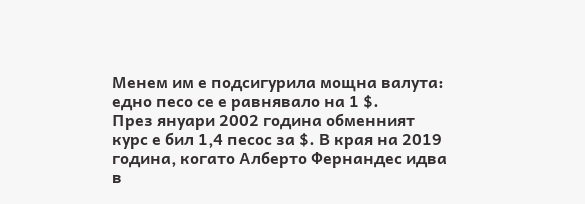Менем им е подсигурила мощна валута: едно песо се е равнявало на 1 $.
През януари 2002 година обменният курс е бил 1,4 песос за $. В края на 2019 година, когато Алберто Фернандес идва в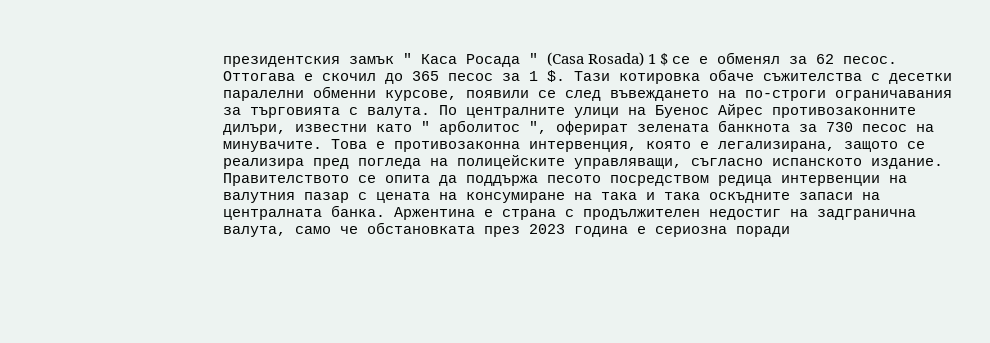президентския замък " Каса Росада " (Casa Rosada) 1 $ се е обменял за 62 песос. Оттогава е скочил до 365 песос за 1 $. Тази котировка обаче съжителства с десетки паралелни обменни курсове, появили се след въвеждането на по-строги ограничавания за търговията с валута. По централните улици на Буенос Айрес противозаконните дилъри, известни като " арболитос ", оферират зелената банкнота за 730 песос на минувачите. Това е противозаконна интервенция, която е легализирана, защото се реализира пред погледа на полицейските управляващи, съгласно испанското издание.
Правителството се опита да поддържа песото посредством редица интервенции на валутния пазар с цената на консумиране на така и така оскъдните запаси на централната банка. Аржентина е страна с продължителен недостиг на задгранична валута, само че обстановката през 2023 година е сериозна поради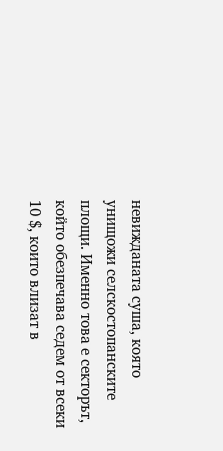невижданата суша, която унищожи селскостопанските площи. Именно това е секторът, който обезпечава седем от всеки 10 $, които влизат в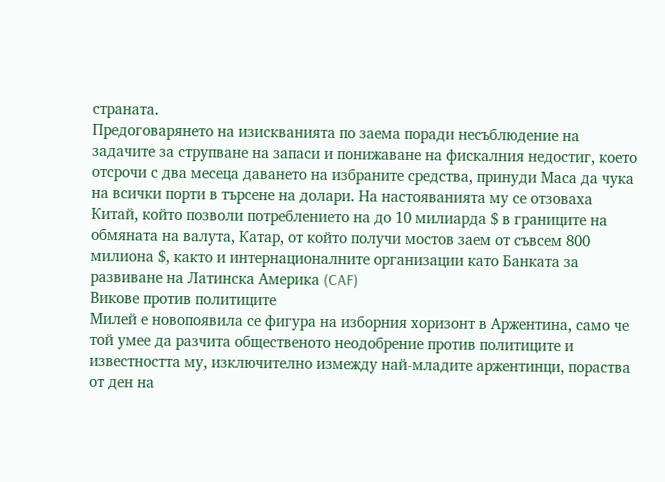страната.
Предоговарянето на изискванията по заема поради несъблюдение на задачите за струпване на запаси и понижаване на фискалния недостиг, което отсрочи с два месеца даването на избраните средства, принуди Маса да чука на всички порти в търсене на долари. На настояванията му се отзоваха Китай, който позволи потреблението на до 10 милиарда $ в границите на обмяната на валута, Катар, от който получи мостов заем от съвсем 800 милиона $, както и интернационалните организации като Банката за развиване на Латинска Америка (CAF)
Викове против политиците
Милей е новопоявила се фигура на изборния хоризонт в Аржентина, само че той умее да разчита общественото неодобрение против политиците и известността му, изключително измежду най-младите аржентинци, пораства от ден на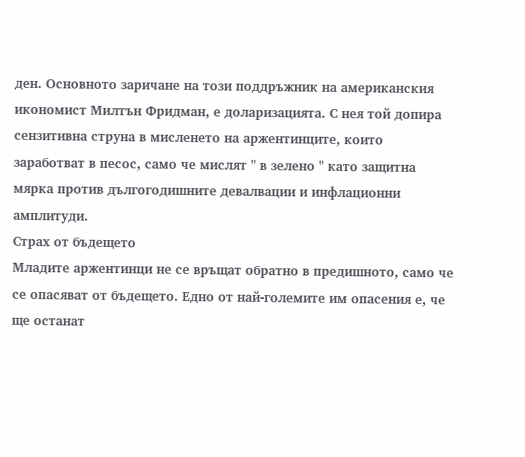ден. Основното заричане на този поддръжник на американския икономист Милтън Фридман, е доларизацията. С нея той допира сензитивна струна в мисленето на аржентинците, които заработват в песос, само че мислят " в зелено " като защитна мярка против дългогодишните девалвации и инфлационни амплитуди.
Страх от бъдещето
Младите аржентинци не се връщат обратно в предишното, само че се опасяват от бъдещето. Едно от най-големите им опасения е, че ще останат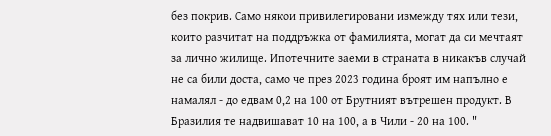без покрив. Само някои привилегировани измежду тях или тези, които разчитат на поддръжка от фамилията, могат да си мечтаят за лично жилище. Ипотечните заеми в страната в никакъв случай не са били доста, само че през 2023 година броят им напълно е намалял - до едвам 0,2 на 100 от Брутният вътрешен продукт. В Бразилия те надвишават 10 на 100, а в Чили - 20 на 100. "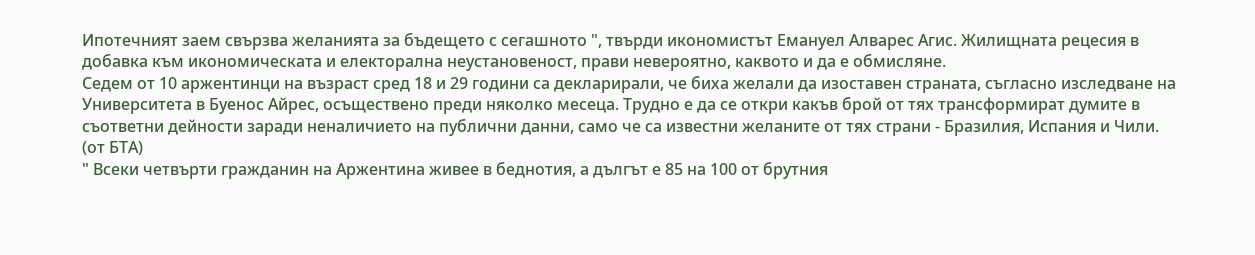Ипотечният заем свързва желанията за бъдещето с сегашното ", твърди икономистът Емануел Алварес Агис. Жилищната рецесия в добавка към икономическата и електорална неустановеност, прави невероятно, каквото и да е обмисляне.
Седем от 10 аржентинци на възраст сред 18 и 29 години са декларирали, че биха желали да изоставен страната, съгласно изследване на Университета в Буенос Айрес, осъществено преди няколко месеца. Трудно е да се откри какъв брой от тях трансформират думите в съответни дейности заради неналичието на публични данни, само че са известни желаните от тях страни - Бразилия, Испания и Чили.
(от БТА)
" Всеки четвърти гражданин на Аржентина живее в беднотия, а дългът е 85 на 100 от брутния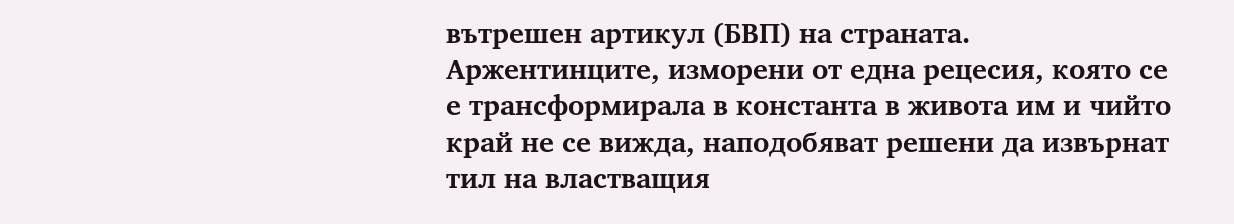вътрешен артикул (БВП) на страната. Аржентинците, изморени от една рецесия, която се е трансформирала в константа в живота им и чийто край не се вижда, наподобяват решени да извърнат тил на властващия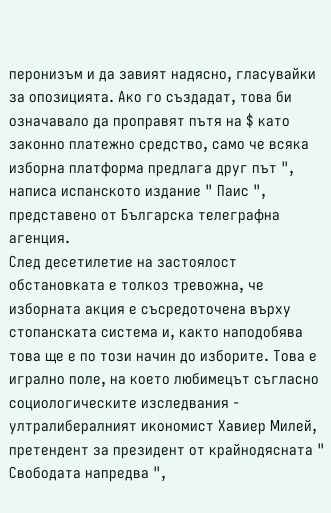перонизъм и да завият надясно, гласувайки за опозицията. Ако го създадат, това би означавало да проправят пътя на $ като законно платежно средство, само че всяка изборна платформа предлага друг път ", написа испанското издание " Паис ", представено от Българска телеграфна агенция.
След десетилетие на застоялост обстановката е толкоз тревожна, че изборната акция е съсредоточена върху стопанската система и, както наподобява това ще е по този начин до изборите. Това е игрално поле, на което любимецът съгласно социологическите изследвания - ултралибералният икономист Хавиер Милей, претендент за президент от крайнодясната " Свободата напредва ",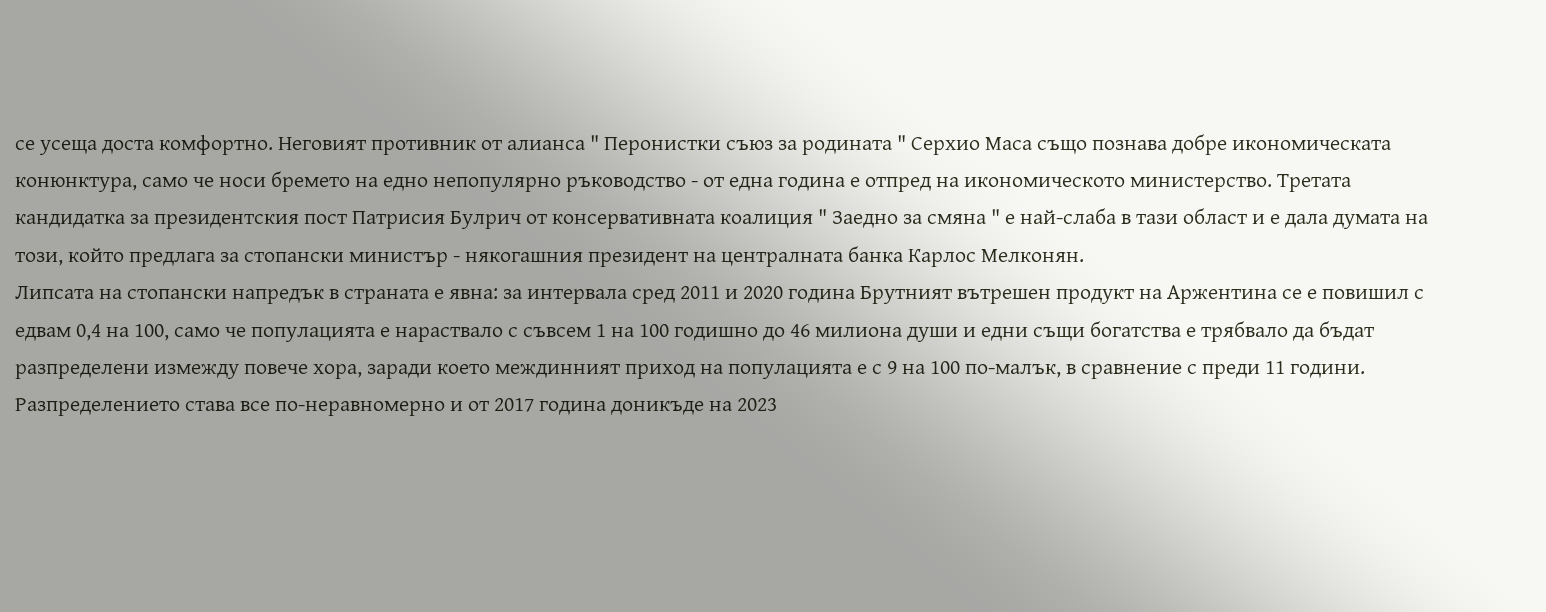се усеща доста комфортно. Неговият противник от алианса " Перонистки съюз за родината " Серхио Маса също познава добре икономическата конюнктура, само че носи бремето на едно непопулярно ръководство - от една година е отпред на икономическото министерство. Третата кандидатка за президентския пост Патрисия Булрич от консервативната коалиция " Заедно за смяна " е най-слаба в тази област и е дала думата на този, който предлага за стопански министър - някогашния президент на централната банка Карлос Мелконян.
Липсата на стопански напредък в страната е явна: за интервала сред 2011 и 2020 година Брутният вътрешен продукт на Аржентина се е повишил с едвам 0,4 на 100, само че популацията е нараствало с съвсем 1 на 100 годишно до 46 милиона души и едни същи богатства е трябвало да бъдат разпределени измежду повече хора, заради което междинният приход на популацията е с 9 на 100 по-малък, в сравнение с преди 11 години. Разпределението става все по-неравномерно и от 2017 година доникъде на 2023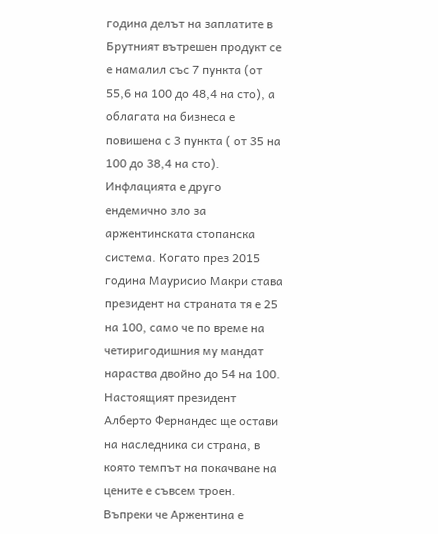година делът на заплатите в Брутният вътрешен продукт се е намалил със 7 пункта (от 55,6 на 100 до 48,4 на сто), а облагата на бизнеса е повишена с 3 пункта ( от 35 на 100 до 38,4 на сто).
Инфлацията е друго ендемично зло за аржентинската стопанска система. Когато през 2015 година Маурисио Макри става президент на страната тя е 25 на 100, само че по време на четиригодишния му мандат нараства двойно до 54 на 100. Настоящият президент Алберто Фернандес ще остави на наследника си страна, в която темпът на покачване на цените е съвсем троен. Въпреки че Аржентина е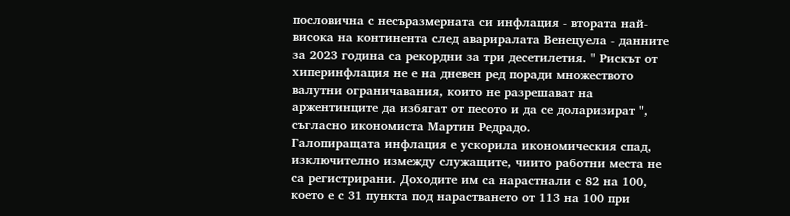пословична с несъразмерната си инфлация - втората най-висока на континента след авариралата Венецуела - данните за 2023 година са рекордни за три десетилетия. " Рискът от хиперинфлация не е на дневен ред поради множеството валутни ограничавания, които не разрешават на аржентинците да избягат от песото и да се доларизират ", съгласно икономиста Мартин Редрадо.
Галопиращата инфлация е ускорила икономическия спад, изключително измежду служащите, чиито работни места не са регистрирани. Доходите им са нарастнали с 82 на 100, което е с 31 пункта под нарастването от 113 на 100 при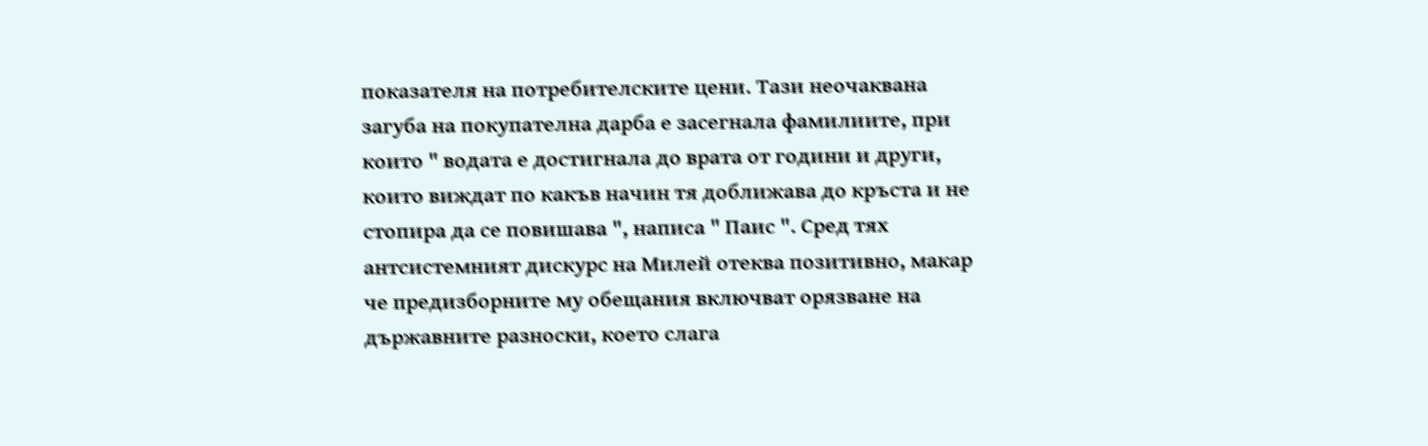показателя на потребителските цени. Тази неочаквана загуба на покупателна дарба е засегнала фамилиите, при които " водата е достигнала до врата от години и други, които виждат по какъв начин тя доближава до кръста и не стопира да се повишава ", написа " Паис ". Сред тях антсистемният дискурс на Милей отеква позитивно, макар че предизборните му обещания включват орязване на държавните разноски, което слага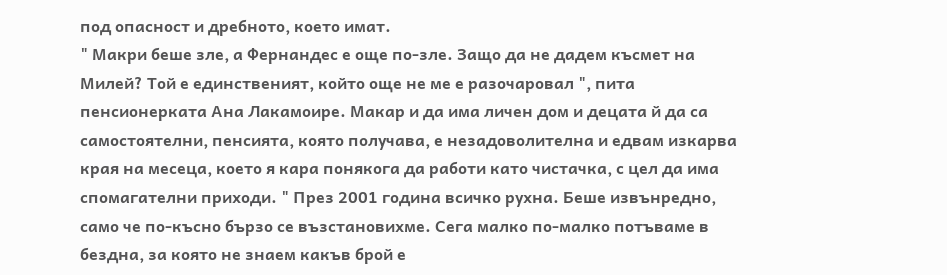под опасност и дребното, което имат.
" Макри беше зле, а Фернандес е още по-зле. Защо да не дадем късмет на Милей? Той е единственият, който още не ме е разочаровал ", пита пенсионерката Ана Лакамоире. Макар и да има личен дом и децата й да са самостоятелни, пенсията, която получава, е незадоволителна и едвам изкарва края на месеца, което я кара понякога да работи като чистачка, с цел да има спомагателни приходи. " През 2001 година всичко рухна. Беше извънредно, само че по-късно бързо се възстановихме. Сега малко по-малко потъваме в бездна, за която не знаем какъв брой е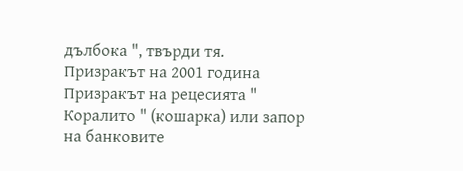дълбока ", твърди тя.
Призракът на 2001 година
Призракът на рецесията " Коралито " (кошарка) или запор на банковите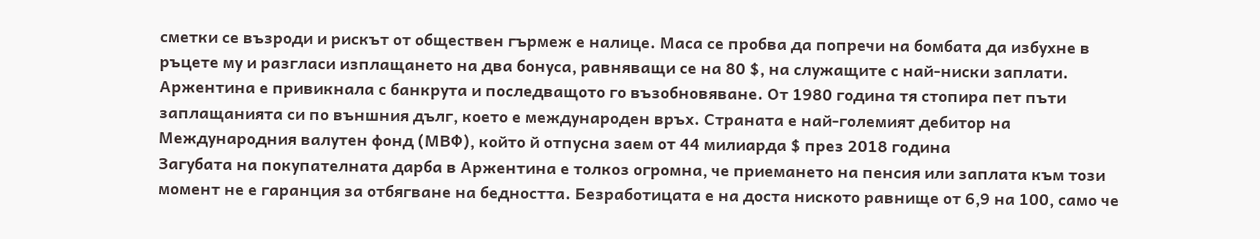сметки се възроди и рискът от обществен гърмеж е налице. Маса се пробва да попречи на бомбата да избухне в ръцете му и разгласи изплащането на два бонуса, равняващи се на 80 $, на служащите с най-ниски заплати.
Аржентина е привикнала с банкрута и последващото го възобновяване. От 1980 година тя стопира пет пъти заплащанията си по външния дълг, което е международен връх. Страната е най-големият дебитор на Международния валутен фонд (МВФ), който й отпусна заем от 44 милиарда $ през 2018 година
Загубата на покупателната дарба в Аржентина е толкоз огромна, че приемането на пенсия или заплата към този момент не е гаранция за отбягване на бедността. Безработицата е на доста ниското равнище от 6,9 на 100, само че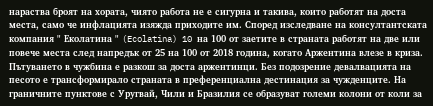нараства броят на хората, чиято работа не е сигурна и такива, които работят на доста места, само че инфлацията изяжда приходите им. Според изследване на консултантската компания " Еколатина " (Ecolatina) 10 на 100 от заетите в страната работят на две или повече места след напредък от 25 на 100 от 2018 година, когато Аржентина влезе в криза.
Пътуването в чужбина е разкош за доста аржентинци. Без подозрение девалвацията на песото е трансформирало страната в преференциална дестинация за чужденците. На граничните пунктове с Уругвай, Чили и Бразилия се образуват големи колони от коли за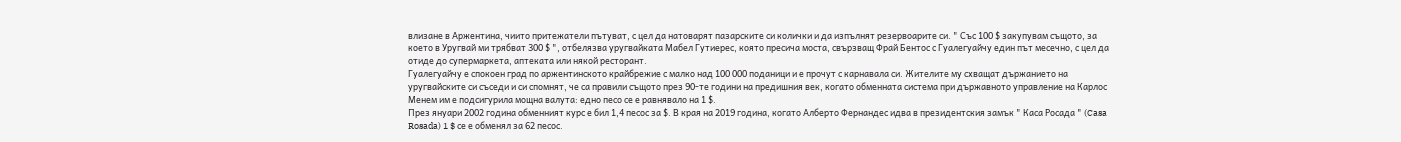влизане в Аржентина, чиито притежатели пътуват, с цел да натоварят пазарските си колички и да изпълнят резервоарите си. " Със 100 $ закупувам същото, за което в Уругвай ми трябват 300 $ ", отбелязва уругвайката Мабел Гутиерес, която пресича моста, свързващ Фрай Бентос с Гуалегуайчу един път месечно, с цел да отиде до супермаркета, аптеката или някой ресторант.
Гуалегуайчу е спокоен град по аржентинското крайбрежие с малко над 100 000 поданици и е прочут с карнавала си. Жителите му схващат държанието на уругвайските си съседи и си спомнят, че са правили същото през 90-те години на предишния век, когато обменната система при държавното управление на Карлос Менем им е подсигурила мощна валута: едно песо се е равнявало на 1 $.
През януари 2002 година обменният курс е бил 1,4 песос за $. В края на 2019 година, когато Алберто Фернандес идва в президентския замък " Каса Росада " (Casa Rosada) 1 $ се е обменял за 62 песос.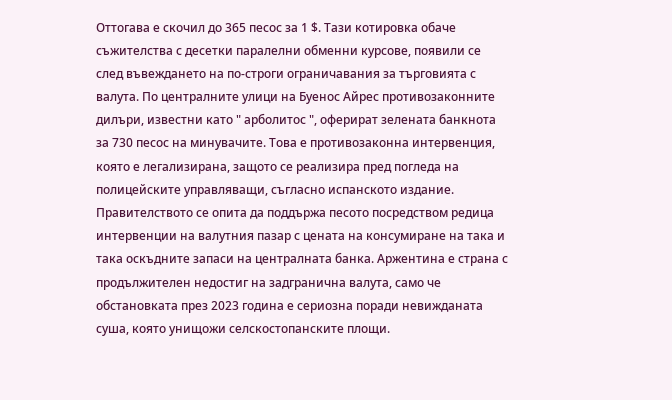Оттогава е скочил до 365 песос за 1 $. Тази котировка обаче съжителства с десетки паралелни обменни курсове, появили се след въвеждането на по-строги ограничавания за търговията с валута. По централните улици на Буенос Айрес противозаконните дилъри, известни като " арболитос ", оферират зелената банкнота за 730 песос на минувачите. Това е противозаконна интервенция, която е легализирана, защото се реализира пред погледа на полицейските управляващи, съгласно испанското издание.
Правителството се опита да поддържа песото посредством редица интервенции на валутния пазар с цената на консумиране на така и така оскъдните запаси на централната банка. Аржентина е страна с продължителен недостиг на задгранична валута, само че обстановката през 2023 година е сериозна поради невижданата суша, която унищожи селскостопанските площи.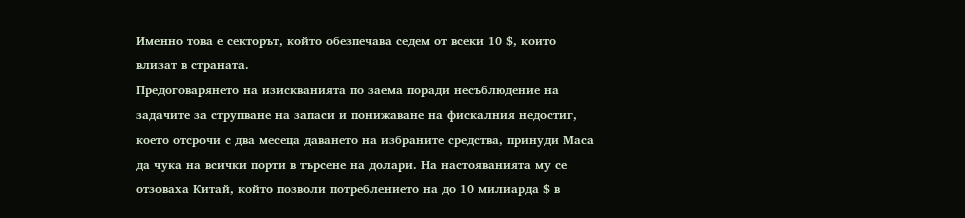Именно това е секторът, който обезпечава седем от всеки 10 $, които влизат в страната.
Предоговарянето на изискванията по заема поради несъблюдение на задачите за струпване на запаси и понижаване на фискалния недостиг, което отсрочи с два месеца даването на избраните средства, принуди Маса да чука на всички порти в търсене на долари. На настояванията му се отзоваха Китай, който позволи потреблението на до 10 милиарда $ в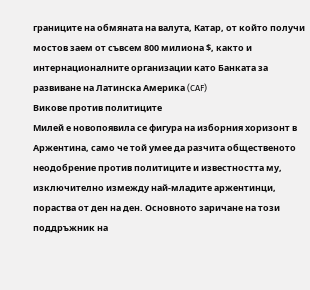границите на обмяната на валута, Катар, от който получи мостов заем от съвсем 800 милиона $, както и интернационалните организации като Банката за развиване на Латинска Америка (CAF)
Викове против политиците
Милей е новопоявила се фигура на изборния хоризонт в Аржентина, само че той умее да разчита общественото неодобрение против политиците и известността му, изключително измежду най-младите аржентинци, пораства от ден на ден. Основното заричане на този поддръжник на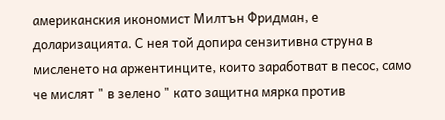американския икономист Милтън Фридман, е доларизацията. С нея той допира сензитивна струна в мисленето на аржентинците, които заработват в песос, само че мислят " в зелено " като защитна мярка против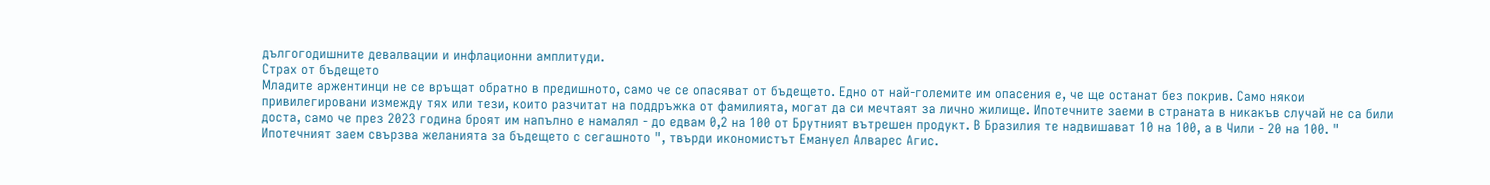дългогодишните девалвации и инфлационни амплитуди.
Страх от бъдещето
Младите аржентинци не се връщат обратно в предишното, само че се опасяват от бъдещето. Едно от най-големите им опасения е, че ще останат без покрив. Само някои привилегировани измежду тях или тези, които разчитат на поддръжка от фамилията, могат да си мечтаят за лично жилище. Ипотечните заеми в страната в никакъв случай не са били доста, само че през 2023 година броят им напълно е намалял - до едвам 0,2 на 100 от Брутният вътрешен продукт. В Бразилия те надвишават 10 на 100, а в Чили - 20 на 100. " Ипотечният заем свързва желанията за бъдещето с сегашното ", твърди икономистът Емануел Алварес Агис.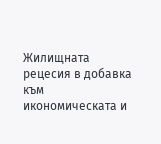Жилищната рецесия в добавка към икономическата и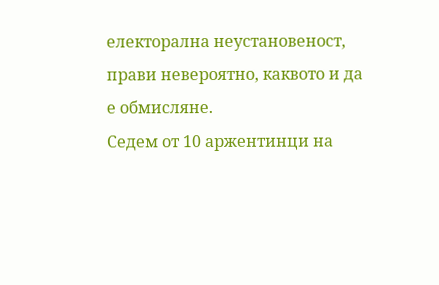електорална неустановеност, прави невероятно, каквото и да е обмисляне.
Седем от 10 аржентинци на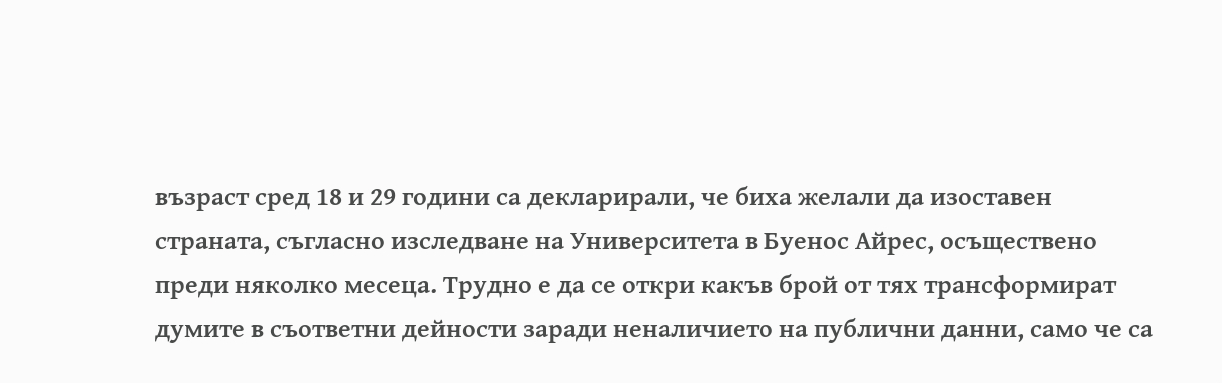възраст сред 18 и 29 години са декларирали, че биха желали да изоставен страната, съгласно изследване на Университета в Буенос Айрес, осъществено преди няколко месеца. Трудно е да се откри какъв брой от тях трансформират думите в съответни дейности заради неналичието на публични данни, само че са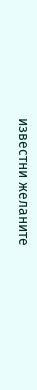известни желаните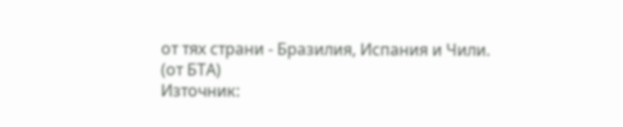от тях страни - Бразилия, Испания и Чили.
(от БТА)
Източник: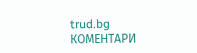trud.bg
КОМЕНТАРИ